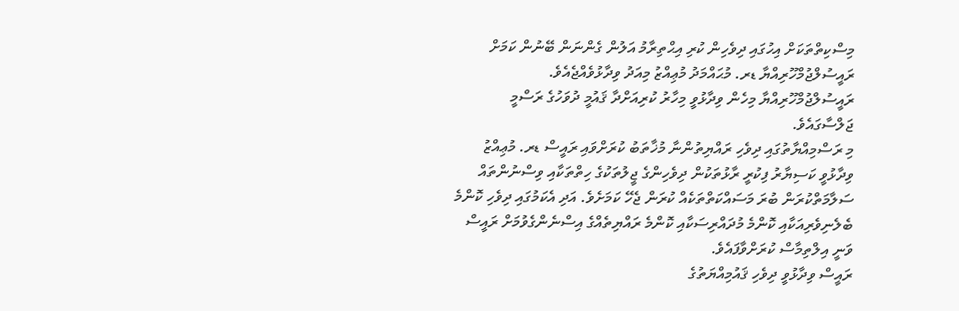މިސްކިތްތަކަށް އިހުގައި ދިވެހިން ކުރި އިޙްތިރާމު އަލުން ގެންނަން ބޭނުން ކަމަށް ރައީސުލްޖުމްހޫރިއްޔާ ޑރ. މުޙައްމަދު މުޢިއްޒު މިއަދު ވިދާޅުވެއްޖެއެވެ.
ރައީސުލްޖުމްހޫރިއްޔާ މިހެން ވިދާޅުވީ މިހާރު ކުރިއަށްދާ ޤައުމީ ދުވަހުގެ ރަސްމީ ޖަލްސާގައެވެ.
މި ރަސްމިއްޔާތުގައި ދިވެހި ރައްޔިތުންނާ މުޚާތަބު ކުރަށްވައި ރައީސް ޑރ. މުޢިއްޒު ވިދާޅުވީ ކަސިޔާރު ފިކުރީ ރާޅުތަކުން ދިވެހިންގެ ޖީލުތަކުގެ ހިތްތަކާއި ވިސްނުންތައް ސަލާމަތްކުރަން ބުރަ މަސައްކަތްތަކެއް ކުރަން ޖެހޭ ކަމަށެވެ. އަދި އެކަމުގައި ދިވެހި ކޮންމެ ބެލެނިވެރިއަކާއި ކޮންމެ މުދައްރިސަކާއި ކޮންމެ ރައްޔިތެއްގެ އިސްނެންގެވުމަށް ރައީސް ވަނީ އިލްތިމާސް ކުރަށްވާފައެވެ.
ރައީސް ވިދާޅުވީ ދިވެހި ޤައުމިއްޔަތުގެ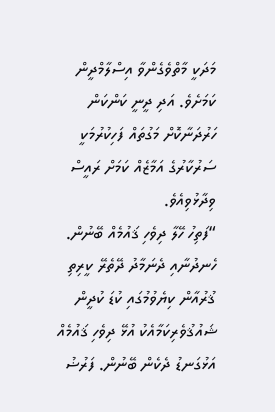މަދަކީ މާތްވެގެންވާ އިސްލާމްދީން ކަމަށެވެ. އަދި ދީނީ ކަންކަން ހަރުދަނާކޮށް މަގުތައް ފަހިކުރުމަކީ ސަރުކާރުގެ އަމާޒެއް ކަމަށް ރައީސް ވިދާޅުވިއެވެ.
“ފަތިހު ހޭލާ ދިވެހި ޤައުމެއް ބޭނުން. ހެނދުނާއި ދެނަމާދު ދޭތެރޭ ކީރިތި ޤުރުއާން ކިޔެވުމުގައި ކުޑަ ކުދީން ޝައުޤުވެރިކަމާއެކު އުޅޭ ދިވެހި ޤައުމެއް އަޅުގަނޑު ދެކެން ބޭނުން. ފަރުޟު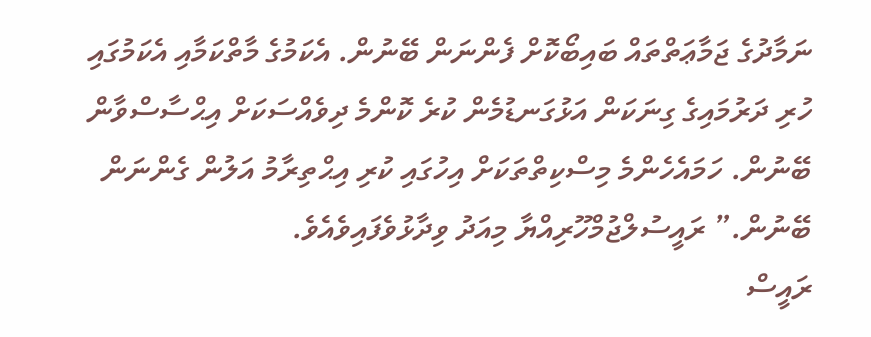ނަމާދުގެ ޖަމާޢަތްތައް ބައިބޯކޮށް ފެންނަން ބޭނުން. އެކަމުގެ މާތްކަމާއި އެކަމުގައި ހުރި ދަރުމައިގެ ގިނަކަން އަޅުގަނޑުމެން ކުރެ ކޮންމެ ދިވެއްސަކަށް އިޙްސާސްވާން ބޭނުން. ހަމައެހެންމެ މިސްކިތްތަކަށް އިހުގައި ކުރި އިޙްތިރާމު އަލުން ގެންނަން ބޭނުން.” ރައީސުލްޖުމްހޫރިއްޔާ މިއަދު ވިދާޅުވެފައިވެއެވެ.
ރައީސް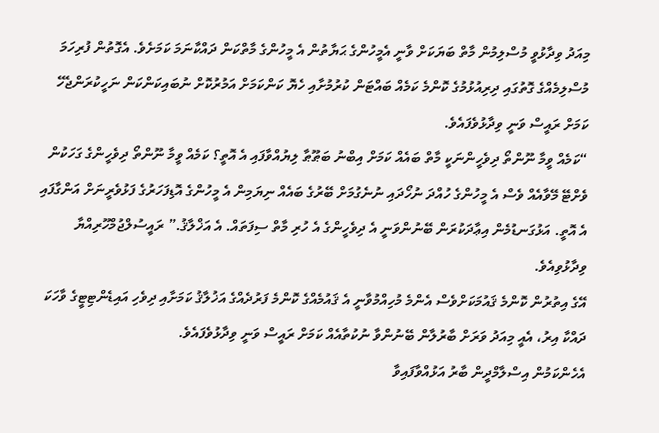މިއަދު ވިދާޅުވީ މުސްލިމުން މާތް ބަޔަކަށް ވާނީ އެމީހުންގެ ޙަޔާތުން އެ މީހުންގެ މާތްކަން ދައްކާނަމަ ކަމަށެވެ. އެގޮތުން ފުރިހަމަ މުސްލިމެއްގެ ގޮތުގައި ދިރިއުޅުމުގެ ކޮންމެ ކަމެއް ބައްޓަން ކުރުމުށާއި ހެޔޮ ކަންކަމަށް އަމުރުކޮށް ނުބައިކަންކަން ނަހީކުރަންޖެހޭ ކަމަށް ރައީސް ވަނީ ވިދާޅުވެފައެވެ.
“ކަމެއް ވީމާ ނޫންތޯ ދިވެހީންނަކީ މާތް ބައެއް ކަމަށް އިބްނު ބަޠޫޠާ ލިޔުއްވާފައި އެ އޮތީ؟ ކަމެއް ވީމާ ނޫންތޯ ދިވެހީންގެ ގަހަކުން ވެށްޓޭ މޭވާއެއް ވެސް އެ މީހުންގެ ހުއްދަ ނުހޯދައި ނުނެގުމަށް ބޭރުގެ ބައެއް ނިޔަމިން އެ މީހުންގެ އޮޑިފަހަރުގެ ފަޅުވެރީނަށް އަންގާފައި އެ އޮތީ. އަޅުގަނޑުމެން އިޢާދަކުރަން ބޭނުންވަނީ އެ ދިވެހީންގެ އެ ހުރި މާތް ސިފަތައް. އެ އަޚްލާޤު.” ރައީސުލްޖުމްހޫރިއްޔާ ވިދާޅުވިއެވެ.
އޭގެ އިތުރުން ކޮންމެ ޤައުމަކަށްވެސް އެންމެ މުހިއްމުވާނީ އެ ޤައުމެއްގެ ކޮންމެ ފަރުދެއްގެ އަޚުލާޤު ކަމަށާއި ދިވެހި އައިޑެންޓިޓީގެ ވާހަކަ ދައްކާ އިރު، އެއީ މިއަދު ވަރަށް ބާރުލާން ބޭނުންވާ ނުކުތާއެއް ކަމަށް ރައީސް ވަނީ ވިދާޅުވެފައެވެ.
އެހެންކަމުން އިސްލާމްދީން ބާރު އަޅުއްވާފައިވާ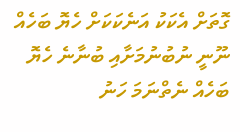ގޮތަށް އެކަކު އަނެކަކަށް ހެޔޮ ބަހެއް ނޫނީ ނުބުނުމަށާއި ބުނާނެ ހެޔޮ ބަހެއް ނެތްނަމަ ހަނު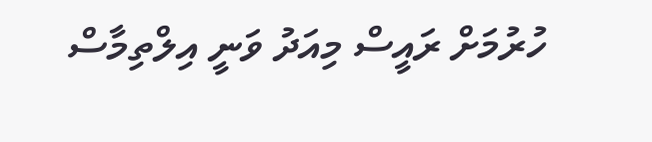ހުރުމަށް ރައީސް މިއަދު ވަނީ އިލްތިމާސް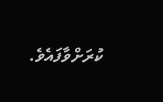ކުރަށްވާފައެވެ.